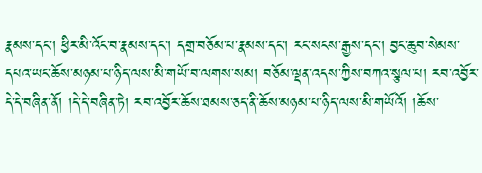རྣམས་དང་། ཕྱིར་མི་འོང་བ་རྣམས་དང་། དགྲ་བཅོམ་པ་རྣམས་དང་། རང་སངས་རྒྱས་དང་། བྱང་ཆུབ་སེམས་དཔའ་ཡང་ཆོས་མཉམ་པ་ཉིད་ལས་མི་གཡོ་བ་ལགས་སམ། བཅོམ་ལྡན་འདས་ཀྱིས་བཀའ་སྩལ་པ། རབ་འབྱོར་དེ་དེ་བཞིན་ནོ། །དེ་དེ་བཞིན་ཏེ། རབ་འབྱོར་ཆོས་ཐམས་ཅད་ནི་ཆོས་མཉམ་པ་ཉིད་ལས་མི་གཡོའོ། །ཆོས་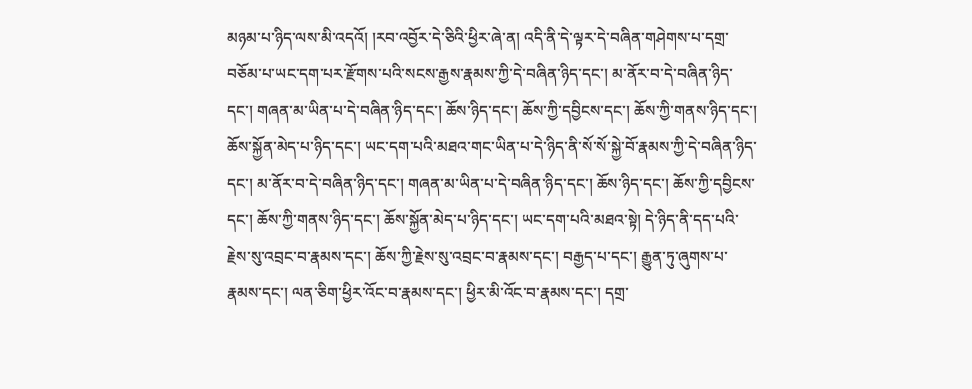མཉམ་པ་ཉིད་ལས་མི་འདའོ། །རབ་འབྱོར་དེ་ཅིའི་ཕྱིར་ཞེ་ན། འདི་ནི་དེ་ལྟར་དེ་བཞིན་གཤེགས་པ་དགྲ་བཅོམ་པ་ཡང་དག་པར་རྫོགས་པའི་སངས་རྒྱས་རྣམས་ཀྱི་དེ་བཞིན་ཉིད་དང་། མ་ནོར་བ་དེ་བཞིན་ཉིད་དང་། གཞན་མ་ཡིན་པ་དེ་བཞིན་ཉིད་དང་། ཆོས་ཉིད་དང་། ཆོས་ཀྱི་དབྱིངས་དང་། ཆོས་ཀྱི་གནས་ཉིད་དང་། ཆོས་སྐྱོན་མེད་པ་ཉིད་དང་། ཡང་དག་པའི་མཐའ་གང་ཡིན་པ་དེ་ཉིད་ནི་སོ་སོ་སྐྱེ་བོ་རྣམས་ཀྱི་དེ་བཞིན་ཉིད་དང་། མ་ནོར་བ་དེ་བཞིན་ཉིད་དང་། གཞན་མ་ཡིན་པ་དེ་བཞིན་ཉིད་དང་། ཆོས་ཉིད་དང་། ཆོས་ཀྱི་དབྱིངས་དང་། ཆོས་ཀྱི་གནས་ཉིད་དང་། ཆོས་སྐྱོན་མེད་པ་ཉིད་དང་། ཡང་དག་པའི་མཐའ་སྟེ། དེ་ཉིད་ནི་དད་པའི་རྗེས་སུ་འབྲང་བ་རྣམས་དང་། ཆོས་ཀྱི་རྗེས་སུ་འབྲང་བ་རྣམས་དང་། བརྒྱད་པ་དང་། རྒྱུན་ཏུ་ཞུགས་པ་རྣམས་དང་། ལན་ཅིག་ཕྱིར་འོང་བ་རྣམས་དང་། ཕྱིར་མི་འོང་བ་རྣམས་དང་། དགྲ་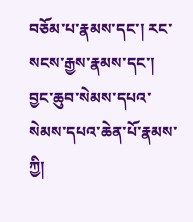བཅོམ་པ་རྣམས་དང་། རང་སངས་རྒྱས་རྣམས་དང་། བྱང་ཆུབ་སེམས་དཔའ་སེམས་དཔའ་ཆེན་པོ་རྣམས་ཀྱི།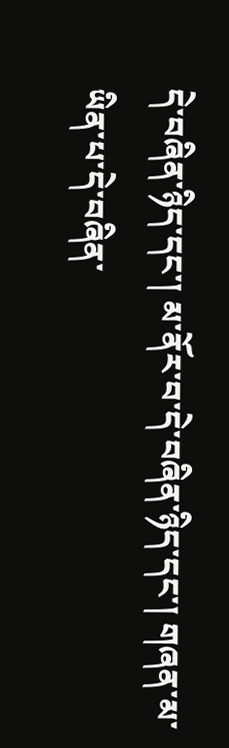དེ་བཞིན་ཉིད་དང་། མ་ནོར་བ་དེ་བཞིན་ཉིད་དང་། གཞན་མ་ཡིན་པ་དེ་བཞིན་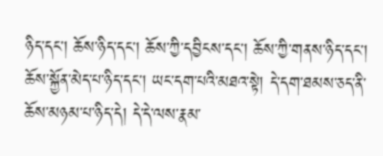ཉིད་དང་། ཆོས་ཉིད་དང་། ཆོས་ཀྱི་དབྱིངས་དང་། ཆོས་ཀྱི་གནས་ཉིད་དང་། ཆོས་སྐྱོན་མེད་པ་ཉིད་དང་། ཡང་དག་པའི་མཐའ་སྟེ། དེ་དག་ཐམས་ཅད་ནི་ཆོས་མཉམ་པ་ཉིད་དེ། དེ་དེ་ལས་རྣམ་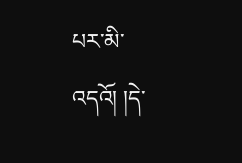པར་མི་འདའོ། །དེ་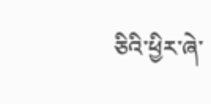ཅིའི་ཕྱིར་ཞེ་